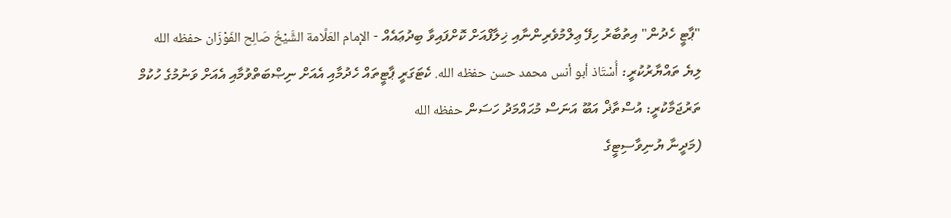"ޕާޓީ ހެދުން" އިތުބާރު ހިފޭ ޢިލްމުވެރިންނާއި ޚިލާފްއަށް ކޮށްފައިވާ ބިދުޢައެއް - الإمام العَلَّامة الشَّيْخُ صَالِح الفَوْزَان حفظه الله
ލިޔެ ތައްޔާރުކުރީ: أُسْتَاذ أبو أنس محمد حسن حفظه الله. ކެޓަގަރީ ޕާޓީތައް ހެދުމާއި އެއަށް ނިޞްބަތްވުމާއި އެއަށް ވަނުމުގެ ހުކުމް
ތަރުޖަމާކުރީ: އުސްތާޛް އަބޫ އަނަސް މުޙައްމަދު ހަސަން حفظه الله
(މަދީނާ ޔުނިވާސިޓީގެ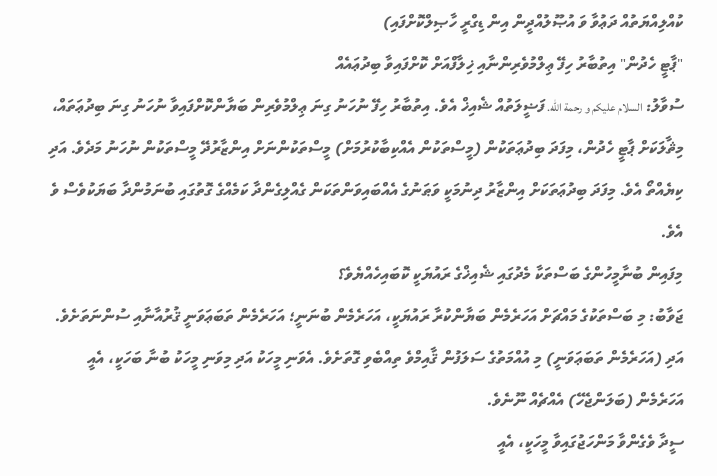ކުއްލިއްޔަތުއް ދަޢުވާ ވަ އުޞޫލުއްދީން އިން ޑިގްރީ ހާޞިލްކޮށްފައި)
"ޕާޓީ ހެދުން" އިތުބާރު ހިފޭ ޢިލްމުވެރިންނާއި ޚިލާފްއަށް ކޮށްފައިވާ ބިދުޢައެއް
ސުވާލު: السلام عليكم و رحمة الله. ފަޟީލަތުއް ޝެއިޚް އެވެ. އިތުބާރު ހިފޭ ނުހަނު ގިނަ ޢިލްމުވެރިން ބަޔާންކޮށްފައިވާ ނުހަނު ގިނަ ބިދުޢަތައް، މިޘާލަކަށް ޕާޓީ ހެދުން، މިފަދަ ބިދުޢަތަކުން (މީސްތަކުން އެއްކިބާކުރުމަށް) މީސްތަކުންނަށް އިންޒާރުދޭ މީސްތަކުން ނުހަނު މަދެވެ. އަދި ކިޔެއްތޯ އެވެ. މިފަދަ ބިދުޢަތަކަށް އިންޒާރު ދިނުމަކީ ވަޠަނުގެ އެއްބައިވަންތަކަން ގެއްލިގެންދާ ކަމެއްގެ ގޮތުގައި ބުނަމުންދާ ބަޔަކުވެސް ވެ އެވެ.
މިފައިން ބުނާމީހުންގެ ބަސްތަކާ މެދުގައި ޝެއިޚްގެ ރައުޔަކީ ކޮބައިހެއްޔެވެ؟
ޖަވާބު: މި ބަސްތަކުގެ މައްޗަށް އަހަރެމެން ބަޔާންކުރާ ރައުޔަކީ، އަހަރެމެން ބުނަނީ؛ އަހަރެމެން ތަބަޢަވަނީ ޤުރުއާނާއި ސުންނަތަށެވެ. އަދި (އަހަރެމެން ތަބަޢަވަނީ) މި އުއްމަތުގެ ސަލަފުން ޤާއިމްވެ ތިއްބެވި ގޮތަށެވެ. އެވަނި މީހަކު އަދި މިވަނި މީހަކު ބުނާ ބަހަކީ، އެއީ އަހަރެމެން (ބަލަންޖެހޭ) އެއްޗެއް ނޫނެވެ.
ސީދާ ވެގެންވާ މަންހަޖުގައިވާ މީހަކީ، އެއީ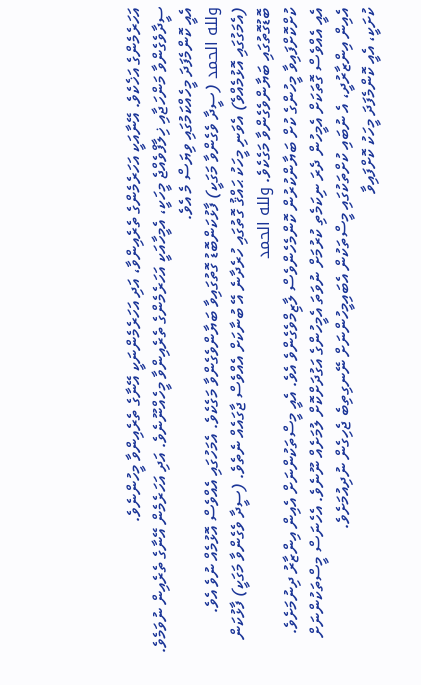އަހަރެމެންގެ އަޚެކެވެ. އޭނާއަކީ އަހަރެމެންގެ ތެރެއިންވާ، އަދި އަހަރެމެންނަކީ އޭނާގެ ތެރެއިންވާ މީހުންނެވެ.
ސީދާވެގެންވާ މަންހަޖާއި ޚިލާފްވެއްޖެ މީހަކީ، އެމީހާއަކީ އަހަރެމެންގެ ތެރެއިންވާ މީހެއްނޫނެވެ. އަދި އަހަރެމެން އޭނާގެ ތެރެއިން ނުވަމެވެ. އެއީ ކޮންމެފަދަ މީހެއްކަމުގައި ވިޔަސް މެ އެވެ.
ولله الحمد (ސީދާ ވެގެންވާ މަގަކީ) ފާޅުކަންބޮޑު ގޮތުގައިވާ ބަޔާންވެގެންވާ މަގެކެވެ. އެމަހުގައި އެއްވެސް އޮޅުމެއް ނުވެ އެވެ. (އެމަގުގައި އޮޅުމެއްވެ) އެވަނި މީހަކު ޙައްޤު ގޮތުގައި ހުރެދާނެ އޭ ބުނާކަށް އެއްވެސް ޖާގައެއް ނެތެވެ. (ސީދާ ވެގެންވާ މަގަކީ) ފާޅުކަން ބޮޑުގޮތުގައި ބަޔާންވެގެންވާ މަގެކެވެ. ولله الحمد
ކުށްކޮށްފައިވާ މީހުންގެ ކުށް ބަޔާންކުރުން ކޮންމެހެންވެސް ލާޒިމްވެގެންވެ އެވެ. އެއީ މީސްތަކުންނަށް އެއިން އިންޒާރު ދިނުމަށެވެ. އެއީ އެއްވެސް ގޮތަކަށް އެމީހުން ދެރަ ނިކަމެތި ކުރުމަށް ނުވަތަ އެމީހުންގެ އަގުދަށްކޮށް ލުމަށެއް ނޫނެވެ. އެހެނަސް މީސްތަކުންނަށް އެއިން އިންޒާރުދީ، އެ ނުބައި ކުށްތަކުގައި މީސްތަކުން އެބައިމީހުންނަށް ނޭނގިތިބެ ޖެހިގެން ނުދިއުމަށެވެ.
ކުށަކީ، އެއީ ކޮންމެފަދަ މީހަކު ކޮށްފައިވާ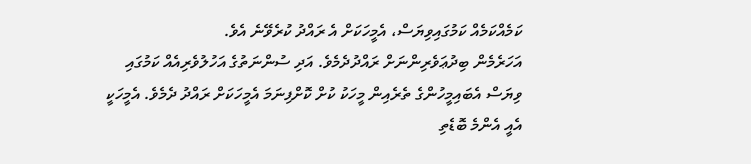ކަމެއްކަމެއް ކަމުގައިވިޔަސް، އެމީހަކަށް އެ ރައްދު ކުރެވޭނެ އެވެ.
އަހަރެމެން ބިދުޢަވެރިންނަށް ރައްދުދެމެވެ. އަދި ސުންނަތުގެ އަހުލުވެރިއެއް ކަމުގައި ވިޔަސް އެބައިމީހުންގެ ތެރެއިން މީހަކު ކުށް ކޮށްފިނަމަ އެމީހަކަށް ރައްދު ދެމެވެ. އެމީހަކީ އެއީ އެންމެ ބޮޑެތި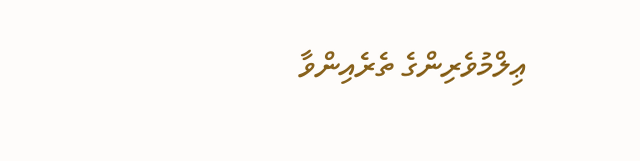ޢިލްމުވެރިންގެ ތެރެއިންވާ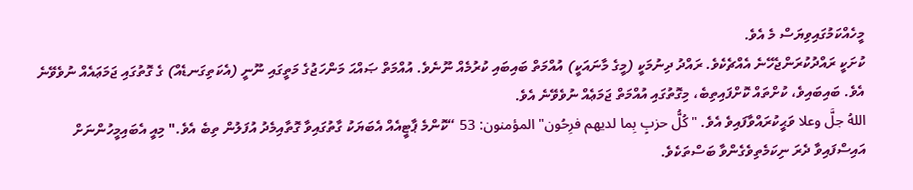މީހެއްކަމުގައިވިޔަސް މެ އެވެ.
ކުށަކީ ރައްދުކުރަންޖެހޭނެ އެއްޗެކެވެ. ރައްދު ދިނުމަކީ (މީގެ މާނައަކީ) އުއްމަތް ބައިބައި ކުރުމެއް ނޫނެވެ. އުއްމަތް ޞައްޙަ މަންހަޖުގެ މަތީގައި ނޫނީ (އެކަތިގަނޑެއް) ގެ ގޮތުގައި ޖަމަޢައެއް ނުވެވޭނެ އެވެ. ބައިބައިވެ، ކުށްތައް ކޮށްފައިތިބެ، މިގޮތުގައި އުއްމަތް ޖަމަޢެއް ނުވެވޭނެ އެވެ.
اللهُ جلَّ وعلا ވަޙީކުރައްވާފައިވެ އެވެ. "كُلُّ حزبٍ بِما لديهم فرِحُون" المؤمنون: 53 “ކޮންމެ ޕާޓީއެއް އެބަޔަކު ގާތުގައިވާ ގޮތާއިމެދު އުފަލުން ތިބެ އެވެ." މިއީ އެބައިމީހުންނަށް އައިސްފައިވާ ދެރަ ނިކަމެތިވެގެންވާ ބަސްތަކެވެ.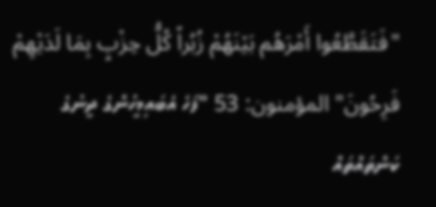"فَتَقَطَّعُوا أَمْرَهُم بَيْنَهُمْ زُبُراً كُلُّ حِزْبٍ بِمَا لَدَيْهِمْ فَرِحُونَ" المؤمنون: 53 "ފަހެ އެބައިމީހުންގެ ދީނުގެ ކަންތައްތައް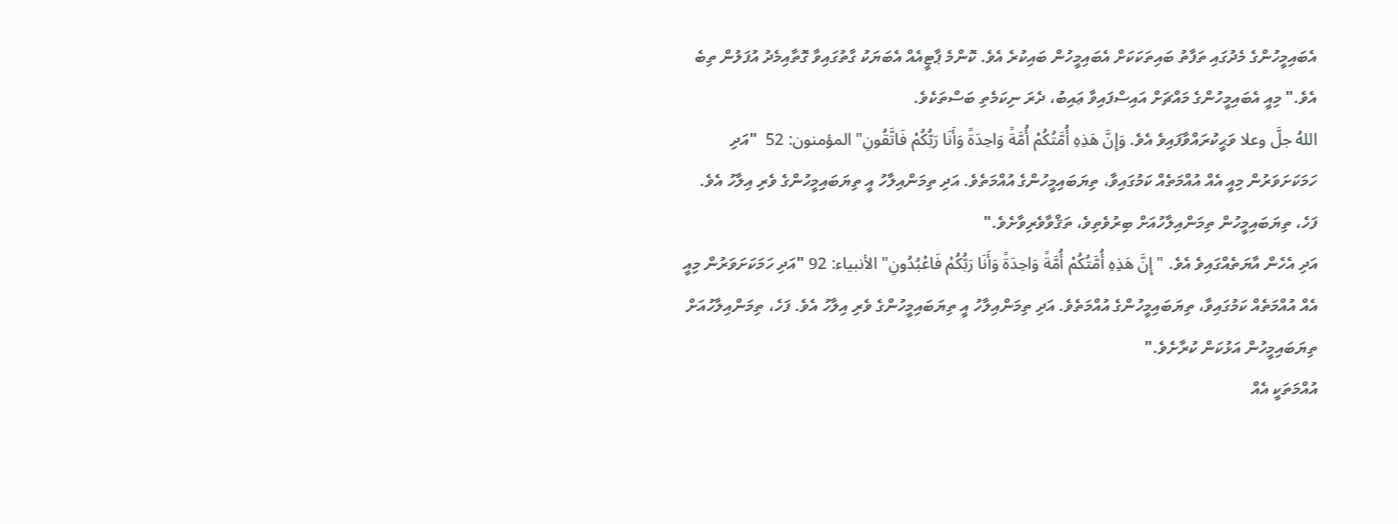އެބައިމީހުންގެ މެދުގައި ތަފާތު ބައިތަކަކަށް އެބައިމީހުން ބައިކުރެ އެވެ. ކޮންމެ ޕާޓީއެއް އެބަޔަކު ގާތުގައިވާ ގޮތާއިމެދު އުފަލުން ތިބެ އެވެ." މިއީ އެބައިމީހުންގެ މައްޗަށް އައިސްފައިވާ ޢައިބު، ދެރަ ނިކަމެތި ބަސްތަކެވެ.
اللهُ جلَّ وعلا ވަޙީކުރައްވާފައިވެ އެވެ. وَإِنَّ هَذِهِ أُمَّتُكُمْ أُمَّةً وَاحِدَةً وَأَنَا رَبُّكُمْ فَاتَّقُونِ" المؤمنون: 52  "އަދި ހަމަކަށަވަރުން މިއީ އެއް އުއްމަތެއް ކަމުގައިވާ، ތިޔަބައިމީހުންގެ އުއްމަތެވެ. އަދި ތިމަންއިލާހު އީ ތިޔަބައިމީހުންގެ ވެރި އިލާހު އެވެ. ފަހެ، ތިޔަބައިމީހުން ތިމަންއިލާހުއަށް ބިރުވެތިވެ، ތަޤްވާވެރިވާށެވެ."
އަދި އެހެން އާޔަތެއްގައިވެ އެވެ. "إِنَّ هَذِهِ أُمَّتُكُمْ أُمَّةً وَاحِدَةً وَأَنَا رَبُّكُمْ فَاعْبُدُونِ" الأنبياء: 92 "އަދި ހަމަކަށަވަރުން މިއީ އެއް އުއްމަތެއް ކަމުގައިވާ، ތިޔަބައިމީހުންގެ އުއްމަތެވެ. އަދި ތިމަންއިލާހު އީ ތިޔަބައިމީހުންގެ ވެރި އިލާހު އެވެ. ފަހެ، ތިމަންއިލާހުއަށް ތިޔަބައިމީހުން އަޅުކަން ކުރާށެވެ."
އުއްމަތަކީ އެއް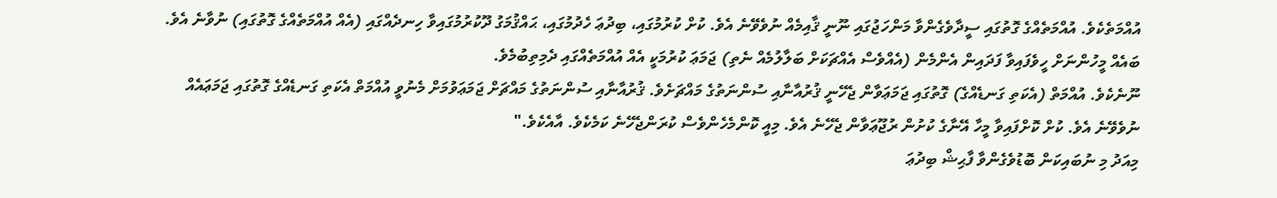އުއްމަތެކެވެ. އުއްމަތެއްގެ ގޮތުގައި ސީދާވެގެންވާ މަންހަޖުގައި ނޫނީ ޤާއިމެއް ނުވެވޭނެ އެވެ. ކުށް ކުރުމުގައި، ބިދުޢަ ހެދުމުގައި، ޙައްޤުމަގު ދޫކުރުމުގައިވާ ހިނދެއްގައި (އެއް އުއްމަތެއްގެ ގޮތުގައި) ނުވާނެ އެވެ.
ބައެއް މީހުންނަށް ހީވެފައިވާ ފަދައިން އެންމެން (އެއްވެސް އެއްޗަކަށް ބަލާލުމެއް ނެތި) ޖަމަޢަ ކުރުމަކީ އެއް އުއްމަތެއްގައި ދެމިތިބުމެވެ.
ނޫނެކެވެ. އުއްމަތް (އެކަތި ގަނޑެއްގެ) ގޮތުގައި ޖަމަޢަވާން ޖެހޭނީ ޤުރުއާނާއި ސުންނަތުގެ މައްޗަށެވެ. ޤުރުއާނާއި ސުންނަތުގެ މައްޗަށް ޖަމަޢަވުމަށް މެނުވީ އުއްމަތް އެކަތި ގަނޑެއްގެ ގޮތުގައި ޖަމަޢައެއް ނުވެވޭނެ އެވެ. ކުށް ކޮށްފައިވާ މީހާ އޭނާގެ ކުށުން ރުޖޫޢަވާން ޖެހޭނެ އެވެ. މިއީ ކޮންމެހެންވެސް ކުރަންޖެހޭނެ ކަމެކެވެ. އާއެކެވެ."
މިއަދު މި ނުބައިކަން ބޮޑުވެގެންވާ ފާޙިޝް ބިދުޢަ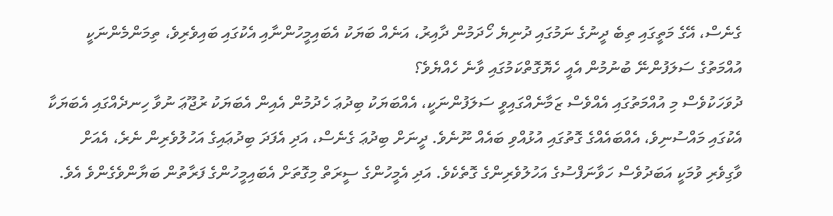ގެނެސް، އޭގެ މަތީގައި ތިބެ ދީނުގެ ނަމުގައި ދުނިޔެ ހޯދަމުން ދާއިރު، އަނެއް ބަޔަކު އެބައިމީހުންނާއި އެކުގައި ބައިވެރިވެ، ތިމަންމެންނަކީ އުއްމަތުގެ ސަލަފުންނޭ ބުނުމުން އެއީ ހެޔޮގޮތްކަމުގައި ވާނެ ހެއްޔެވެ؟
ދުވަހަކުވެސް މި އުއްމަތުގައި އެއްވެސް ޒަމާނެއްގައިވީ ސަލަފުންނަކީ، އެއްބަޔަކު ބިދުޢަ ހެދުމުން އެއިން އެބަޔަކު ރުޖޫޢަ ނުވާ ހިނދެއްގައި އެބަޔަކާ އެކުގައި މައްސުނިވެ، އެއްބައެއްގެ ގޮތުގައި އުޅުއްވި ބައެއް ނޫނެވެ. ދީނަށް ބިދުޢަ ގެނެސް، އަދި އެފަދަ ބިދުޢައިގެ އަހުލުވެރިން ނެރެ، އެއަށް ވާގިވެރި ވުމަކީ އަބަދުވެސް ހަވާނަފްސުގެ އަހުލުވެރިންގެ ގޮތެކެވެ. އަދި އެމީހުންގެ ސީރަތް މިގޮތަށް އެބައިމީހުންގެ ފަރާތުން ބަޔާންވެގެންވެ އެވެ.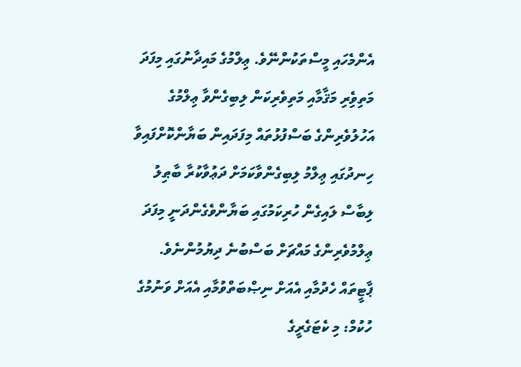އެންމެހައި މީސްތަކުންނޭވެ. ޢިލްމުގެ މައިދާނުގައި މިފަދަ މަތިވިެރި މަޤާމާއި މަތިވެރިކަން ލިބިގެންވާ ޢިލްމުގެ އަހުލުވެރިންގެ ބަސްފުޅުތައް މިފަދައިން ބަޔާންކޮށްފައިވާ ހިނދުގައި ޢިލްމު ލިބިގެންވާކަމަށް ދަޢުވާކުރާ ބާޠިލު ލިބާސް ލައިގެން ހުރިކަމުގައި ބަޔާންވެގެންދަނީ މިފަދަ ޢިލްމުވެރިންގެ މައްޗަށް ބަސްބުނެ ދިޔުމުންނެވެ.
ޕާޓީތައް ހެދުމާއި އެއަށް ނިޞްބަތްވުމާއި އެއަށް ވަނުމުގެ ހުކުމް: މި ކެޓަގެރީގެ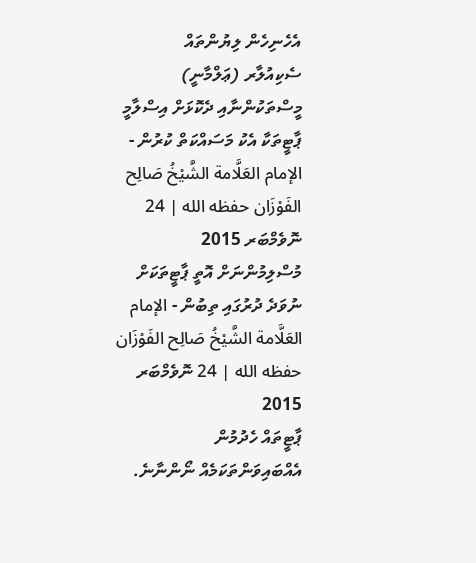އެހެނިހެން ލިޔުންތައް
ސެކިއުލާރ (ޢަލްމާނީ) މީސްތަކުންނާއި ދެކޮޅަށް އިސްލާމީ ޕާޓީތަކާ އެކު މަސައްކަތް ކުރުން - الإمام العَلَّامة الشَّيْخُ صَالِح الفَوْزَان حفظه الله | 24 ނޮވެމްބަރ 2015
މުސްލިމުންނަށް އޮތީ ޕާޓީތަކަށް ނުވަދެ ދުރުގައި ތިބުން - الإمام العَلَّامة الشَّيْخُ صَالِح الفَوْزَان حفظه الله | 24 ނޮވެމްބަރ 2015
ޕާޓީތައް ހެދުމުން އެއްބައިވަންތަކަމެއް ނޯންނާނެ.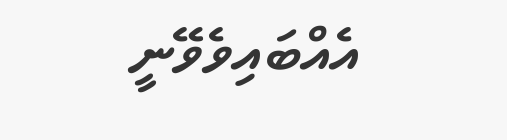އެއްބައިވެވޭނީ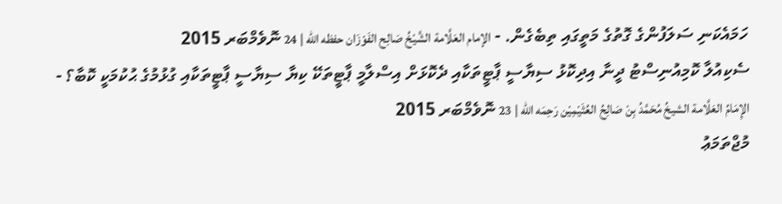ހަމައެކަނި ސަލަފުންގެ ގޮތުގެ މަތީގައި ތިބެގެން. - الإمام العَلَّامة الشَّيْخُ صَالِح الفَوْزَان حفظه الله | 24 ނޮވެމްބަރ 2015
ސެކިއުލާ ކޮމިއުނިސްޓު ދީނާ އިދިކޮޅު ސިޔާސީ ޕާޓީތަކާއި ދެކޮޅަށް އިސްލާމީ ޕާޓީތަކޭ ކިޔާ ސިޔާސީ ޕާޓީތަކާއި ގުޅުމުގެ ޙުކުމަކީ ކޮބާ؟ - الإِمَامُ العَلَّامة الشيخُ مُحَمَّدُ بِنْ صَالِحُ العُثَيْمِيْن رَحِمَه الله | 23 ނޮވެމްބަރ 2015
މުޖްތަމަޢު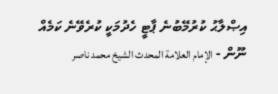އިޞްލާޙު ކުރުމޭބުނެ ޕާޓީ ހެދުމަކީ ކުރެވޭނެ ކަމެއް ނޫން - الإمام العلامة المحدث الشيخ محمد ناصر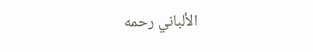الألباني رحمه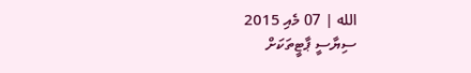الله | 07 މެއި 2015
ސިޔާސީ ޕާޓީތަކަށް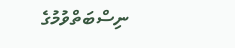ނިސްބަތްވުމުގެ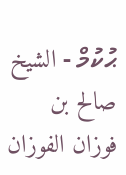ޙުކުމް - الشيخ صالح بن فوزان الفوزان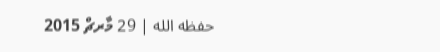حفظه الله | 29 މާރޗް 2015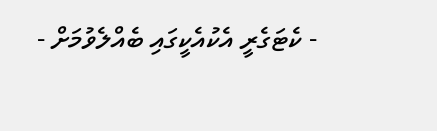- ކެޓަގެރީ އެކުއެކީގައި ބެއްލެވުމަށް -